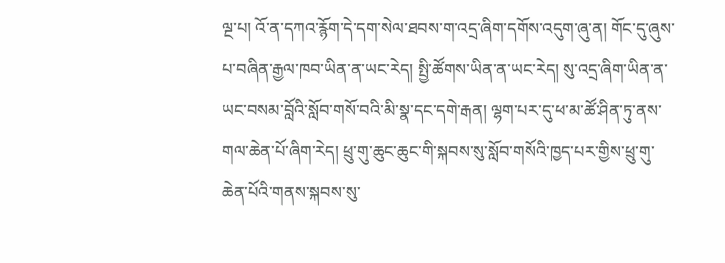ལྔ་པ། འོ་ན་དཀའ་རྙོག་དེ་དག་སེལ་ཐབས་ག་འདྲ་ཞིག་དགོས་འདུག་ཞུ་ན། གོང་དུ་ཞུས་པ་བཞིན་རྒྱལ་ཁབ་ཡིན་ན་ཡང་རེད། སྤྱི་ཚོགས་ཡིན་ན་ཡང་རེད། སུ་འདྲ་ཞིག་ཡིན་ན་ཡང་བསམ་བློའི་སློབ་གསོ་བའི་མི་སྣ་དང་དགེ་རྒན། ལྷག་པར་དུ་ཕ་མ་ཚོ་ཤིན་ཏུ་ནས་གལ་ཆེན་པོ་ཞིག་རེད། ཕྲུ་གུ་ཆུང་ཆུང་གི་སྐབས་སུ་སློབ་གསོའི་ཁྱད་པར་གྱིས་ཕྲུ་གུ་ཆེན་པོའི་གནས་སྐབས་སུ་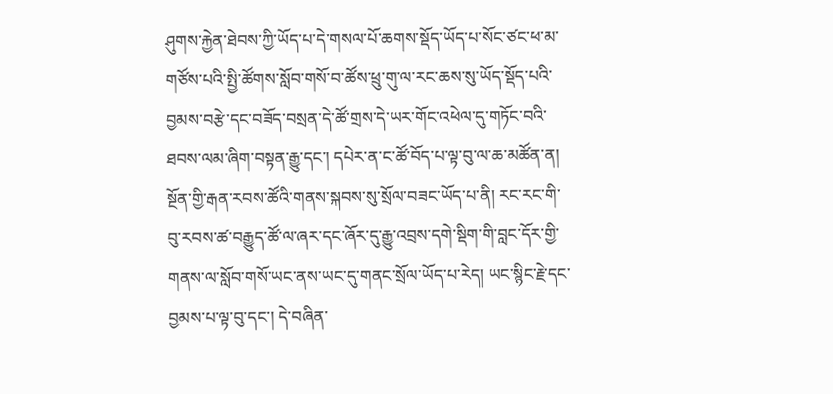ཤུགས་རྐྱེན་ཐེབས་ཀྱི་ཡོད་པ་དེ་གསལ་པོ་ཆགས་སྡོད་ཡོད་པ་སོང་ཙང་ཕ་མ་གཙོས་པའི་སྤྱི་ཚོགས་སློབ་གསོ་བ་ཚོས་ཕྲུ་གུ་ལ་རང་ཆས་སུ་ཡོད་སྡོད་པའི་བྱམས་བརྩེ་དང་བཟོད་བསྲན་དེ་ཚོ་གྲས་དེ་ཡར་གོང་འཕེལ་དུ་གཏོང་བའི་ཐབས་ལམ་ཞིག་བསྟན་རྒྱུ་དང་། དཔེར་ན་ང་ཚོ་བོད་པ་ལྟ་བུ་ལ་ཆ་མཚོན་ན། སྔོན་གྱི་རྒན་རབས་ཚོའི་གནས་སྐབས་སུ་སྲོལ་བཟང་ཡོད་པ་ནི། རང་རང་གི་བུ་རབས་ཚ་བརྒྱུད་ཚོ་ལ་ཞར་དང་ཞོར་དུ་རྒྱུ་འབྲས་དགེ་སྡིག་གི་བླང་དོར་གྱི་གནས་ལ་སློབ་གསོ་ཡང་ནས་ཡང་དུ་གནང་སྲོལ་ཡོད་པ་རེད། ཡང་སྙིང་རྗེ་དང་བྱམས་པ་ལྟ་བུ་དང་། དེ་བཞིན་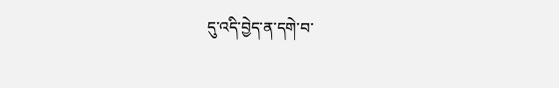དུ་འདི་བྱེད་ན་དགེ་བ་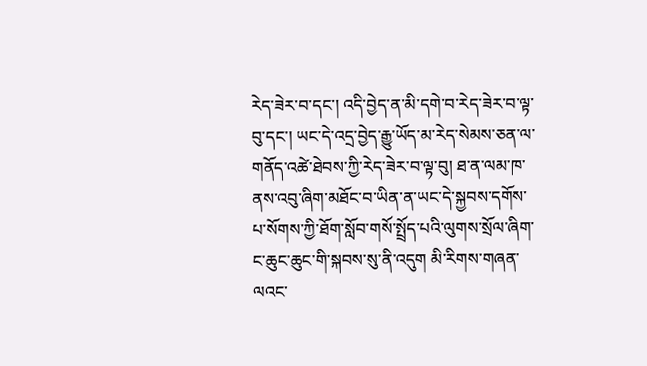རེད་ཟེར་བ་དང་། འདི་བྱེད་ན་མི་དགེ་བ་རེད་ཟེར་བ་ལྟ་བུ་དང་། ཡང་དེ་འདྲ་བྱེད་རྒྱུ་ཡོད་མ་རེད་སེམས་ཅན་ལ་གནོད་འཚེ་ཐེབས་ཀྱི་རེད་ཟེར་བ་ལྟ་བུ། ཐ་ན་ལམ་ཁ་ནས་འབུ་ཞིག་མཐོང་བ་ཡིན་ན་ཡང་དེ་སྐྱབས་དགོས་པ་སོགས་ཀྱི་ཐོག་སློབ་གསོ་སྤྲོད་པའི་ལུགས་སྲོལ་ཞིག་ང་ཆུང་ཆུང་གི་སྐབས་སུ་ནི་འདུག མི་རིགས་གཞན་ལའང་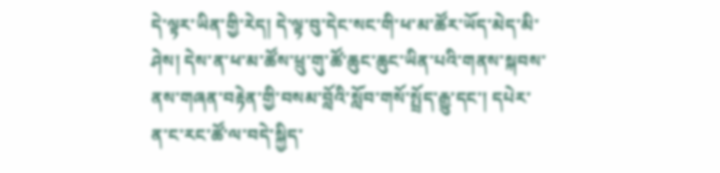དེ་ལྟར་ཡིན་གྱི་རེད། དེ་ལྟ་བུ་དེང་སང་གི་ཕ་མ་ཚོར་ཡོད་མེད་མི་ཤེས། དེས་ན་ཕ་མ་ཚོས་ཕྲུ་གུ་ཚོ་ཆུང་ཆུང་ཡིན་པའི་གནས་སྐབས་ནས་གཞན་བརྟེན་གྱི་བསམ་བློའི་སློབ་གསོ་སྤྲོད་རྒྱུ་དང་། དཔེར་ན་ང་རང་ཚོ་ལ་བདེ་སྐྱིད་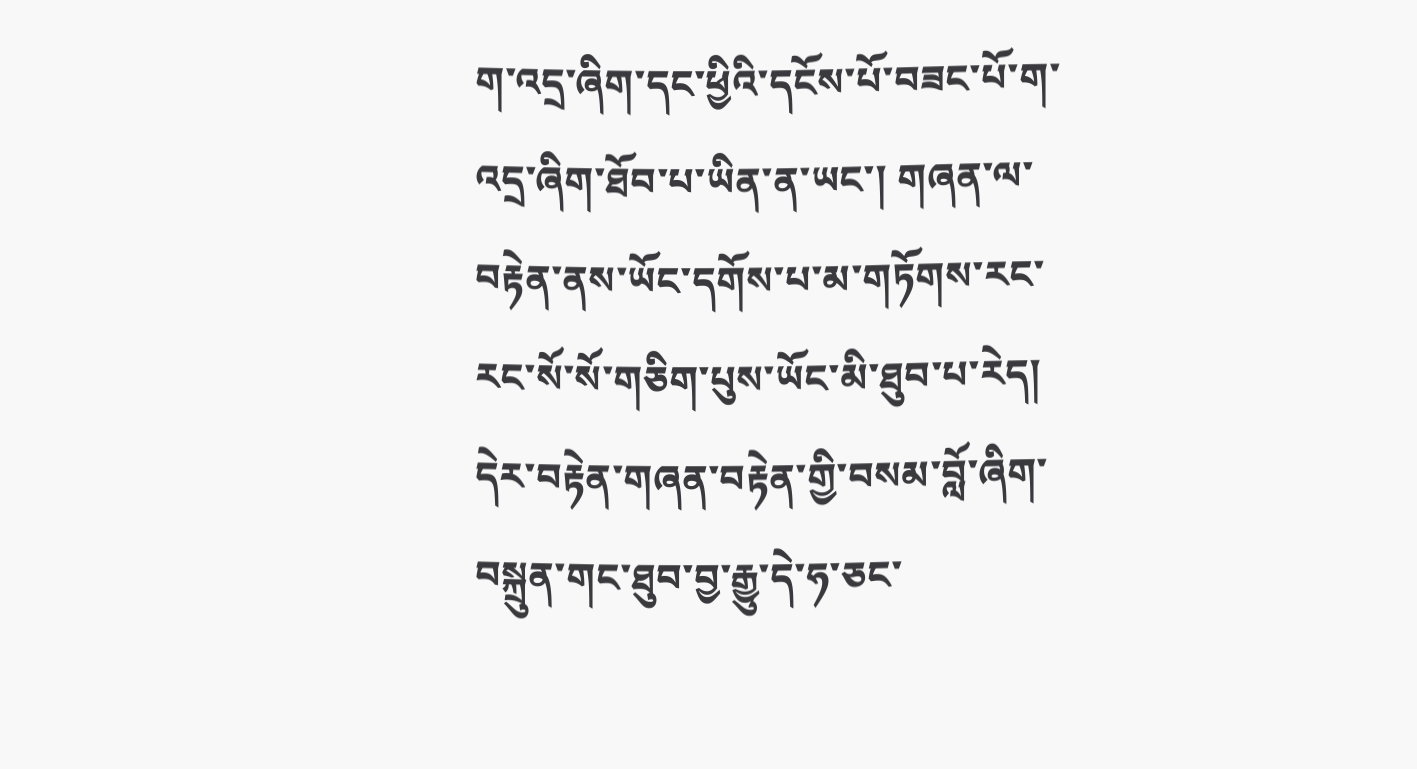ག་འདྲ་ཞིག་དང་ཕྱིའི་དངོས་པོ་བཟང་པོ་ག་འདྲ་ཞིག་ཐོབ་པ་ཡིན་ན་ཡང་། གཞན་ལ་བརྟེན་ནས་ཡོང་དགོས་པ་མ་གཏོགས་རང་རང་སོ་སོ་གཅིག་པུས་ཡོང་མི་ཐུབ་པ་རེད། དེར་བརྟེན་གཞན་བརྟེན་གྱི་བསམ་བློ་ཞིག་བསྐྲུན་གང་ཐུབ་བྱ་རྒྱུ་དེ་ཧ་ཅང་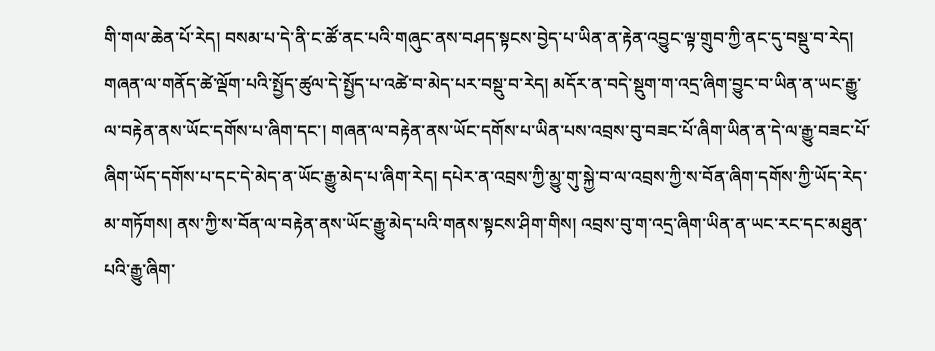གི་གལ་ཆེན་པོ་རེད། བསམ་པ་དེ་ནི་ང་ཚོ་ནང་པའི་གཞུང་ནས་བཤད་སྟངས་བྱེད་པ་ཡིན་ན་རྟེན་འབྱུང་ལྟ་གྲུབ་ཀྱི་ནང་དུ་བསྡུ་བ་རེད། གཞན་ལ་གནོད་ཚེ་ལྡོག་པའི་སྤྱོད་ཚུལ་དེ་སྤྱོད་པ་འཚེ་བ་མེད་པར་བསྡུ་བ་རེད། མདོར་ན་བདེ་སྡུག་ག་འདྲ་ཞིག་བྱུང་བ་ཡིན་ན་ཡང་རྒྱུ་ལ་བརྟེན་ནས་ཡོང་དགོས་པ་ཞིག་དང་། གཞན་ལ་བརྟེན་ནས་ཡོང་དགོས་པ་ཡིན་པས་འབྲས་བུ་བཟང་པོ་ཞིག་ཡིན་ན་དེ་ལ་རྒྱུ་བཟང་པོ་ཞིག་ཡོད་དགོས་པ་དང་དེ་མེད་ན་ཡོང་རྒྱུ་མེད་པ་ཞིག་རེད། དཔེར་ན་འབྲས་ཀྱི་མྱུ་གུ་སྐྱེ་བ་ལ་འབྲས་ཀྱི་ས་བོན་ཞིག་དགོས་ཀྱི་ཡོད་རེད་མ་གཏོགས། ནས་ཀྱི་ས་བོན་ལ་བརྟེན་ནས་ཡོང་རྒྱུ་མེད་པའི་གནས་སྟངས་ཤིག་གིས། འབྲས་བུ་ག་འདྲ་ཞིག་ཡིན་ན་ཡང་རང་དང་མཐུན་པའི་རྒྱུ་ཞིག་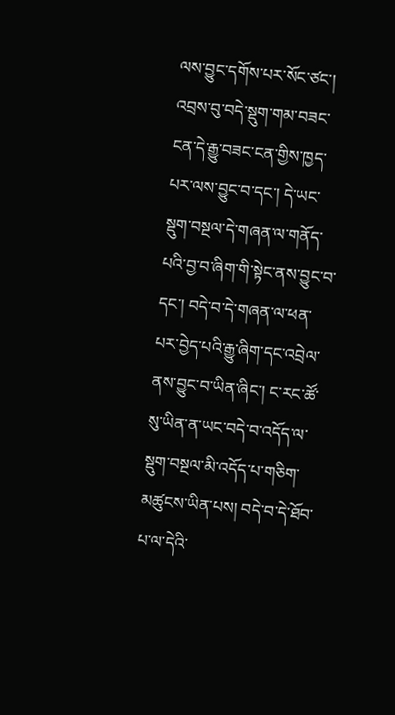ལས་བྱུང་དགོས་པར་སོང་ཙང་། འབྲས་བུ་བདེ་སྡུག་གམ་བཟང་ངན་དེ་རྒྱུ་བཟང་ངན་གྱིས་ཁྱད་པར་ལས་བྱུང་བ་དང་། དེ་ཡང་སྡུག་བསྔལ་དེ་གཞན་ལ་གནོད་པའི་བྱ་བ་ཞིག་གི་སྟེང་ནས་བྱུང་བ་དང་། བདེ་བ་དེ་གཞན་ལ་ཕན་པར་བྱེད་པའི་རྒྱུ་ཞིག་དང་འབྲེལ་ནས་བྱུང་བ་ཡིན་ཞིང་། ང་རང་ཚོ་སུ་ཡིན་ན་ཡང་བདེ་བ་འདོད་ལ་སྡུག་བསྔལ་མི་འདོད་པ་གཅིག་མཚུངས་ཡིན་པས། བདེ་བ་དེ་ཐོབ་པ་ལ་དེའི་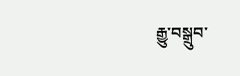རྒྱུ་བསྒྲུབ་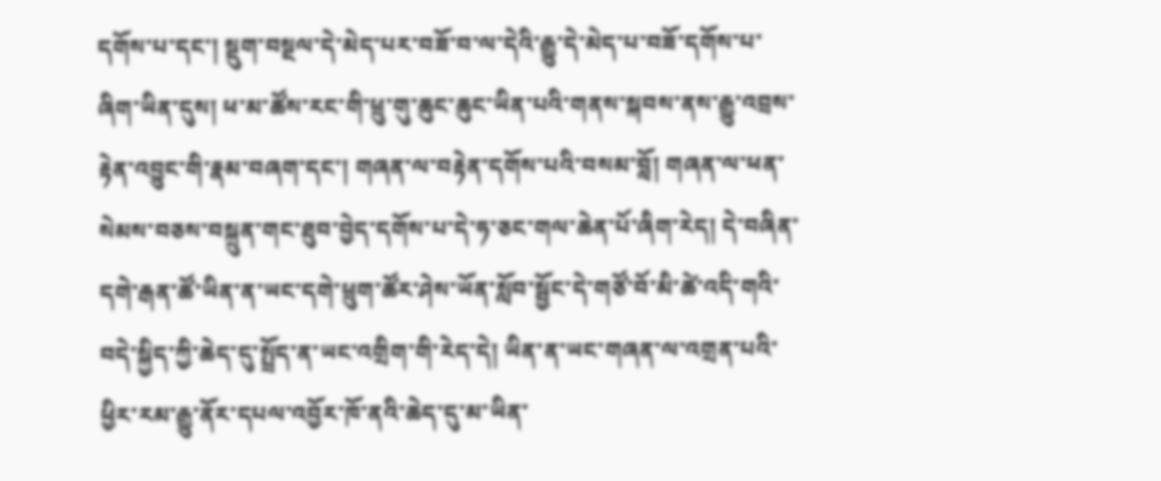དགོས་པ་དང་། སྡུག་བསྔལ་དེ་མེད་པར་བཟོ་བ་ལ་དེའི་རྒྱུ་དེ་མེད་པ་བཟོ་དགོས་པ་ཞིག་ཡིན་དུས། ཕ་མ་ཚོས་རང་གི་ཕྲུ་གུ་ཆུང་ཆུང་ཡིན་པའི་གནས་སྐབས་ནས་རྒྱུ་འབྲས་རྟེན་འབྱུང་གི་རྣམ་བཞག་དང་། གཞན་ལ་བརྟེན་དགོས་པའི་བསམ་བློ། གཞན་ལ་ཕན་སེམས་བཅས་བསྐྲུན་གང་ཐུབ་བྱེད་དགོས་པ་དེ་ཧ་ཅང་གལ་ཆེན་པོ་ཞིག་རེད། དེ་བཞིན་དགེ་རྒན་ཚོ་ཡིན་ན་ཡང་དགེ་ཕྲུག་ཚོར་ཤེས་ཡོན་སློབ་སྦྱོང་དེ་གཙོ་བོ་མི་ཚེ་འདི་གའི་བདེ་སྐྱིད་ཀྱི་ཆེད་དུ་སྤྲོད་ན་ཡང་འགྲིག་གི་རེད་དེ། ཡིན་ན་ཡང་གཞན་ལ་འགྲན་པའི་ཕྱིར་རམ་རྒྱུ་ནོར་དཔལ་འབྱོར་ཁོ་ནའི་ཆེད་དུ་མ་ཡིན་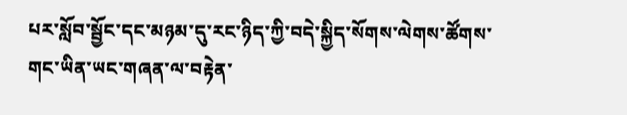པར་སློབ་སྦྱོང་དང་མཉམ་དུ་རང་ཉིད་ཀྱི་བདེ་སྐྱིད་སོགས་ལེགས་ཚོགས་གང་ཡིན་ཡང་གཞན་ལ་བརྟེན་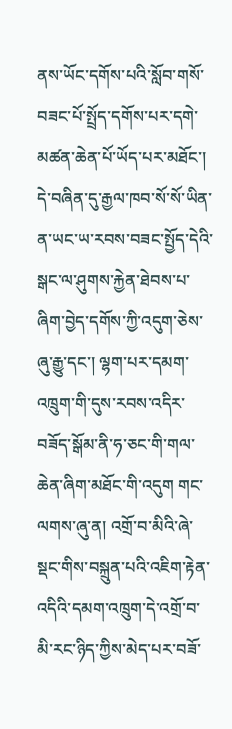ནས་ཡོང་དགོས་པའི་སློབ་གསོ་བཟང་པོ་སྤྲོད་དགོས་པར་དགེ་མཚན་ཆེན་པོ་ཡོད་པར་མཐོང་། དེ་བཞིན་དུ་རྒྱལ་ཁབ་སོ་སོ་ཡིན་ན་ཡང་ཡ་རབས་བཟང་སྤྱོད་དེའི་སྒང་ལ་ཤུགས་རྐྱེན་ཐེབས་པ་ཞིག་བྱེད་དགོས་ཀྱི་འདུག་ཅེས་ཞུ་རྒྱུ་དང་། ལྷག་པར་དམག་འཁྲུག་གི་དུས་རབས་འདིར་བཟོད་སྒོམ་ནི་ཧ་ཅང་གི་གལ་ཆེན་ཞིག་མཐོང་གི་འདུག གང་ལགས་ཞུ་ན། འགྲོ་བ་མིའི་ཞེ་སྡང་གིས་བསྐྲུན་པའི་འཇིག་རྟེན་འདིའི་དམག་འཁྲུག་དེ་འགྲོ་བ་མི་རང་ཉིད་ཀྱིས་མེད་པར་བཟོ་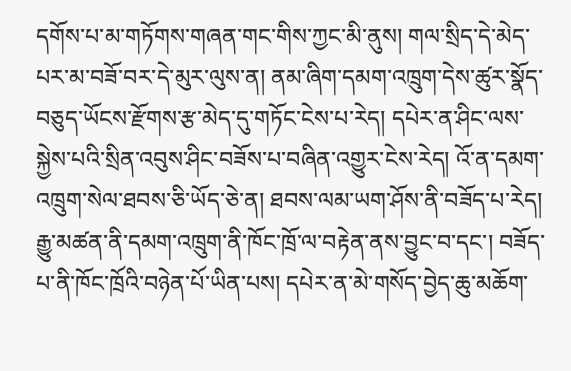དགོས་པ་མ་གཏོགས་གཞན་གང་གིས་ཀྱང་མི་ནུས། གལ་སྲིད་དེ་མེད་པར་མ་བཟོ་བར་དེ་མུར་ལུས་ན། ནམ་ཞིག་དམག་འཁྲུག་དེས་ཚུར་སྣོད་བཅུད་ཡོངས་རྫོགས་རྩ་མེད་དུ་གཏོང་ངེས་པ་རེད། དཔེར་ན་ཤིང་ལས་སྐྱེས་པའི་སྲིན་འབུས་ཤིང་བཟོས་པ་བཞིན་འགྱུར་ངེས་རེད། འོ་ན་དམག་འཁྲུག་སེལ་ཐབས་ཅི་ཡོད་ཅེ་ན། ཐབས་ལམ་ཡག་ཤོས་ནི་བཟོད་པ་རེད། རྒྱུ་མཚན་ནི་དམག་འཁྲུག་ནི་ཁོང་ཁྲོ་ལ་བརྟེན་ནས་བྱུང་བ་དང་། བཟོད་པ་ནི་ཁོང་ཁྲོའི་བཉེན་པོ་ཡིན་པས། དཔེར་ན་མེ་གསོད་བྱེད་ཆུ་མཆོག་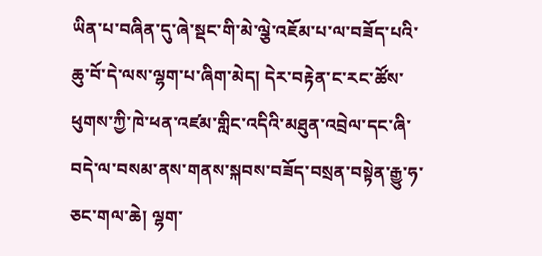ཡིན་པ་བཞིན་དུ་ཞེ་སྡང་གི་མེ་ལྕེ་འཇོམ་པ་ལ་བཟོད་པའི་ཆུ་བོ་དེ་ལས་ལྷག་པ་ཞིག་མེད། དེར་བརྟེན་ང་རང་ཚོས་ཕུགས་ཀྱི་ཁེ་ཕན་འཛམ་གླིང་འདིའི་མཐུན་འབྲེལ་དང་ཞི་བདེ་ལ་བསམ་ནས་གནས་སྐབས་བཟོད་བསྲན་བསྟེན་རྒྱུ་ཧ་ཅང་གལ་ཆེ། ལྷག་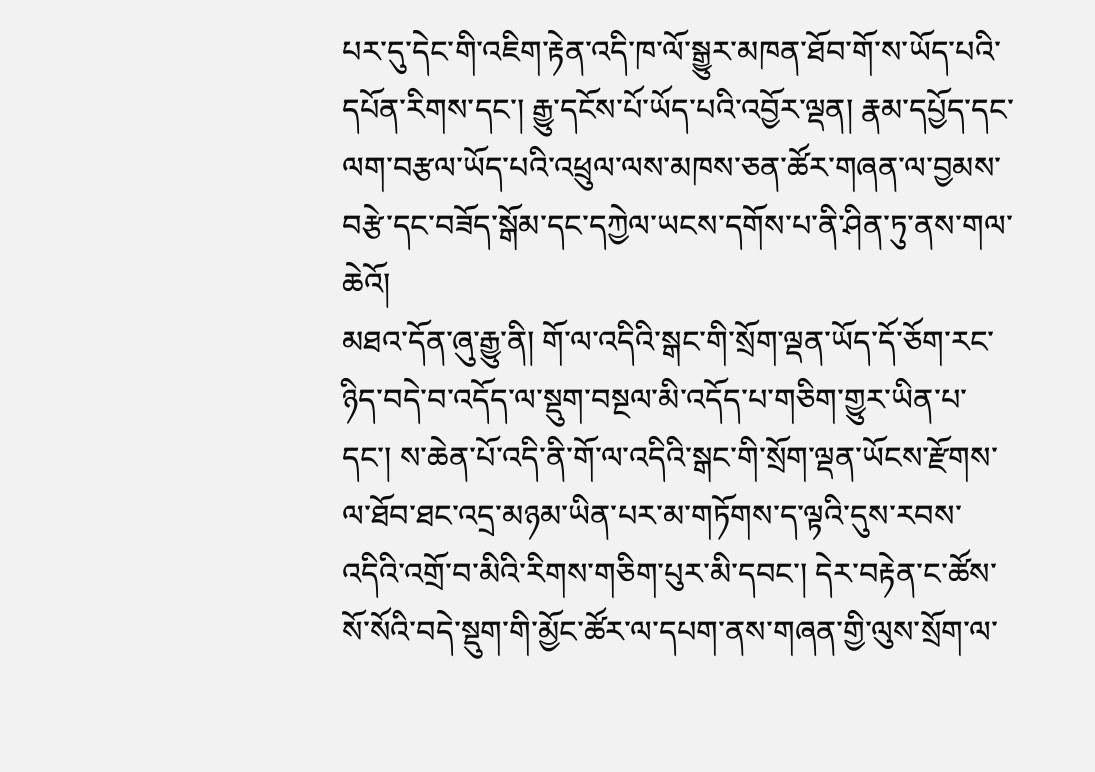པར་དུ་དེང་གི་འཇིག་རྟེན་འདི་ཁ་ལོ་སྒྱུར་མཁན་ཐོབ་གོ་ས་ཡོད་པའི་དཔོན་རིགས་དང་། རྒྱུ་དངོས་པོ་ཡོད་པའི་འབྱོར་ལྡན། རྣམ་དཔྱོད་དང་ལག་བརྩལ་ཡོད་པའི་འཕྲུལ་ལས་མཁས་ཅན་ཚོར་གཞན་ལ་བྱམས་བརྩེ་དང་བཟོད་སྒོམ་དང་དཀྱེལ་ཡངས་དགོས་པ་ནི་ཤིན་ཏུ་ནས་གལ་ཆེའོ།
མཐའ་དོན་ཞུ་རྒྱུ་ནི། གོ་ལ་འདིའི་སྒང་གི་སྲོག་ལྡན་ཡོད་དོ་ཅོག་རང་ཉིད་བདེ་བ་འདོད་ལ་སྡུག་བསྔལ་མི་འདོད་པ་གཅིག་གྱུར་ཡིན་པ་དང་། ས་ཆེན་པོ་འདི་ནི་གོ་ལ་འདིའི་སྒང་གི་སྲོག་ལྡན་ཡོངས་རྫོགས་ལ་ཐོབ་ཐང་འདྲ་མཉམ་ཡིན་པར་མ་གཏོགས་ད་ལྟའི་དུས་རབས་འདིའི་འགྲོ་བ་མིའི་རིགས་གཅིག་པུར་མི་དབང་། དེར་བརྟེན་ང་ཚོས་སོ་སོའི་བདེ་སྡུག་གི་མྱོང་ཚོར་ལ་དཔག་ནས་གཞན་གྱི་ལུས་སྲོག་ལ་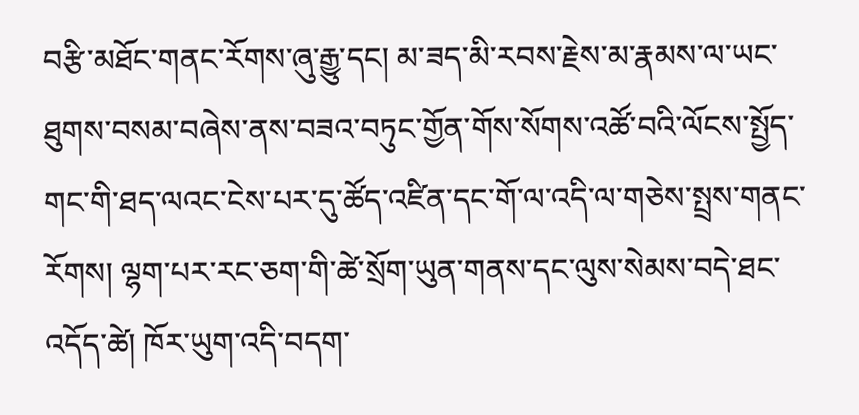བརྩི་མཐོང་གནང་རོགས་ཞུ་རྒྱུ་དང། མ་ཟད་མི་རབས་རྗེས་མ་རྣམས་ལ་ཡང་ཐུགས་བསམ་བཞེས་ནས་བཟའ་བཏུང་གྱོན་གོས་སོགས་འཚོ་བའི་ལོངས་སྤྱོད་གང་གི་ཐད་ལའང་ངེས་པར་དུ་ཚོད་འཛིན་དང་གོ་ལ་འདི་ལ་གཅེས་སྤྲས་གནང་རོགས། ལྷག་པར་རང་ཅག་གི་ཚེ་སྲོག་ཡུན་གནས་དང་ལུས་སེམས་བདེ་ཐང་འདོད་ཚེ། ཁོར་ཡུག་འདི་བདག་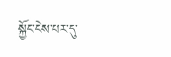སྐྱོང་ངེས་པར་དུ་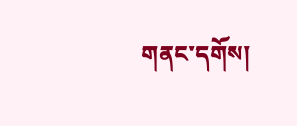གནང་དགོས།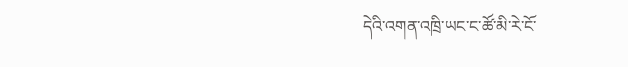དེའི་འགན་འཁྲི་ཡང་ང་ཚོ་མི་རེ་ངོ་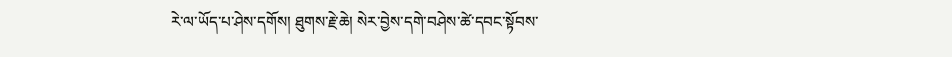རེ་ལ་ཡོད་པ་ཤེས་དགོས། ཐུགས་རྗེ་ཆེ། སེར་བྱེས་དགེ་བཤེས་ཚེ་དབང་སྟོབས་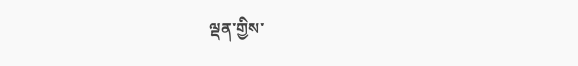ལྡན་གྱིས་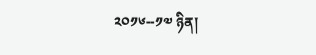༢༠༡༦--༡༧ ཉིན།